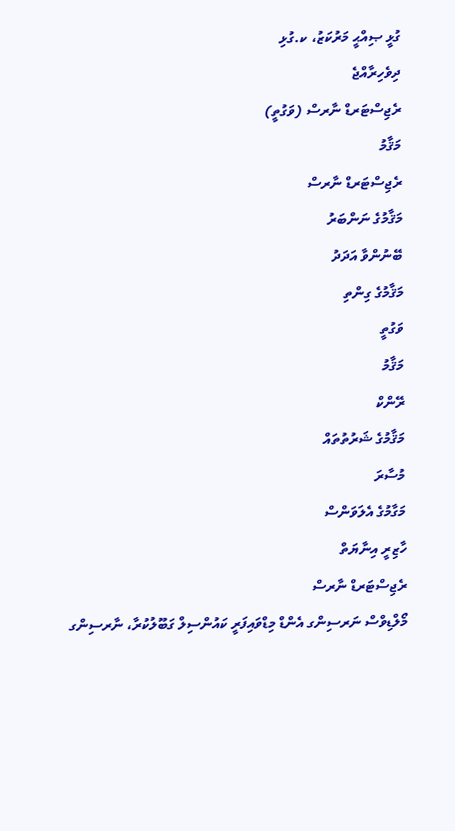ގުޅީ ޞިއްޙީ މަރުކަޒު، ކ.ގުޅި
ދިވެހިރާއްޖެ
ރެޖިސްޓަރޑް ނާރސް (ވަގުތީ)
މަޤާމު
ރެޖިސްޓަރޑް ނާރސް
މަޤާމުގެ ނަންބަރު
ބޭނުންވާ އަދަދު
މަޤާމުގެ ގިންތި
ވަގުތީ
މަޤާމު
ރޭންކް
މަޤާމުގެ ޝަރުތުތައް
މުސާރަ
މަގާމުގެ އެލަވަންސް
ހާޒިރީ އިނާޔަތް
ރެޖިސްޓަރޑް ނާރސް
މޯލްޑިވްސް ނަރސިންގ އެންޑް މިޑްވައިފަރީ ކައުންސިލް ގަބޫލުކުރާ، ނާރސިންގ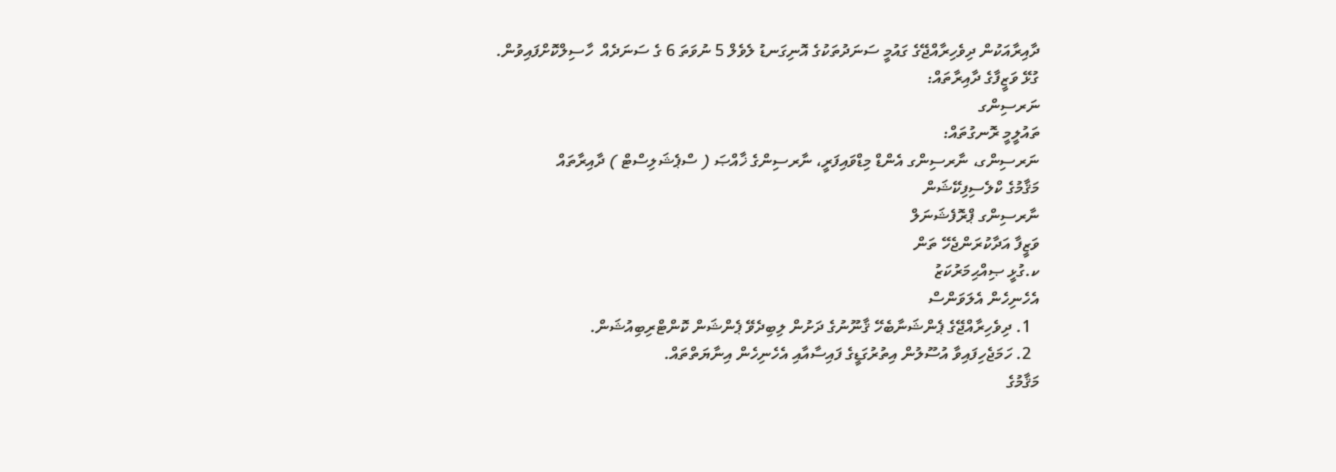ދާއިރާއަކުން ދިވެހިރާއްޖޭގެ ގައުމީ ސަނަދުތަކުގެ އޮނިގަނޑު ލެވެލް 5 ނުވަތަ 6 ގެ ސަނަދެއް  ހާސިލްކޮށްފައިވުން.
ގުޅޭ ވަޒީފާގެ ދާއިރާތައް:
ނަރސިންގ
ތައުލީމީ ރޮނގުތައް:
ނަރސިންގ، ނާރސިންގ އެންޑް މިޑްވައިފަރީ، ނާރސިންގެ ޚާއްޞަ ( ސްޕެޝަލިސްޓް ) ދާއިރާތައް
މަޤާމުގެ ކްލެސިފިކޭޝަން
ނާރސިންގ ޕްރޮފެޝަނަލް
ވަޒީފާ އަދާކުރަންޖެހޭ ތަން
ކ.ގުޅީ ޞިއްޙިމަރުކަޒު
އެހެނިހެން އެލަވަންސް
  1. ދިވެހިރާއްޖޭގެ ޕެންޝަނާބެހޭ ޤާނޫނުގެ ދަށުން ލިބިދެވޭ ޕެންޝަން ކޮންޓްރިބިއުޝަން.
  2. ހަމަޖެހިފައިވާ އުސޫލުން އިތުރުގަޑީގެ ފައިސާއާއި އެހެނިހެން އިނާޔަތްތައް.
މަޤާމުގެ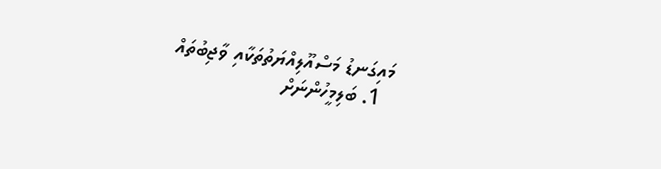މައިގަނޑު މަސްއޫލިއްޔަތުތަކާއި ވާޖިބުތައް
  1. ބަލިމީހުންނަށް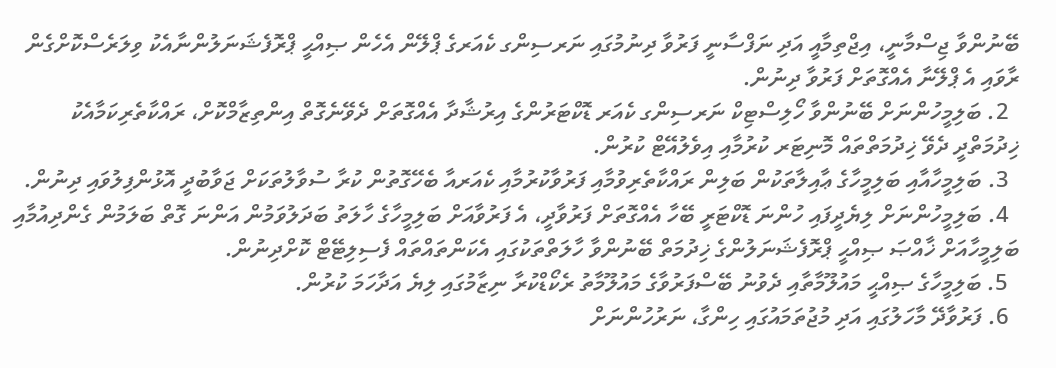ބޭނުންވާ ޖިސްމާނީ، އިޖްތިމާއީ އަދި ނަފްސާނީ ފަރުވާ ދިނުމުގައި ނަރސިންގ ކެއަރގެ ޕްލޭން އެހެން ޞިއްޙީ ޕްރޮފެޝަނަލުންނާއެކު ވިލަރެސްކޮށްގެން ރާވައި އެ ޕްލޭނާ އެއްގޮތަށް ފަރުވާ ދިނުން.
  2. ބަލިމީހުންނަށް ބޭނުންވާ ހޯލިސްޓިކް ނަރސިންގ ކެއަރ ޑޮކްޓަރުންގެ އިރުޝާދާ އެއްގޮތަށް ދެވޭނެގޮތް އިންތިޒާމްކޮށް، ރައްކާތެރިކަމާއެކު ޚިދުމަތްދީ ދެވޭ ޚިދުމަތްތައް މޮނިޓަރ ކުރުމާއި އިވެލުއޭޓް ކުރުން.
  3. ބަލިމީހާއާއި ބަލިމީހާގެ ޢާއިލާތަކުން ބަލިން ރައްކާތެރިވުމާއި ފަރުވާކުރުމާއި ކެއަރއާ ބެހޭގޮތުން ކުރާ ސުވާލުތަކަށް ޖަވާބުދީ އޮޅުންފިލުވައި ދިނުން.
  4. ބަލިމީހުންނަށް ލިޔެދީފައި ހުންނަ ޑޮކްޓަރީ ބޭހާ އެއްގޮތަށް ފަރުވާދީ، އެ ފަރުވާއަށް ބަލިމީހާގެ ހާލަތު ބަދަލުވަމުން އަންނަ ގޮތް ބަލަމުން ގެންދިއުމާއި ބަލިމީހާއަށް ޚާއްޞަ ޞިއްޙީ ޕްރޮފެޝަނަލުންގެ ޚިދުމަތް ބޭނުންވާ ހާލަތްތަކުގައި އެކަންތައްތައް ފެސިލިޓޭޓް ކޮށްދިނުން.
  5. ބަލިމީހާގެ ޞިއްޙީ މައުލޫމާތާއި ދެވުނު ބޭސްފަރުވާގެ މައުލޫމާތު ރެކޯޑްކުރާ ނިޒާމުގައި ލިޔެ އަދާހަމަ ކުރުން.
  6. ފަރުވާދޭ މާހަލުގައި އަދި މުޖުތަމައުގައި ހިންގާ، ނަރުހުންނަށް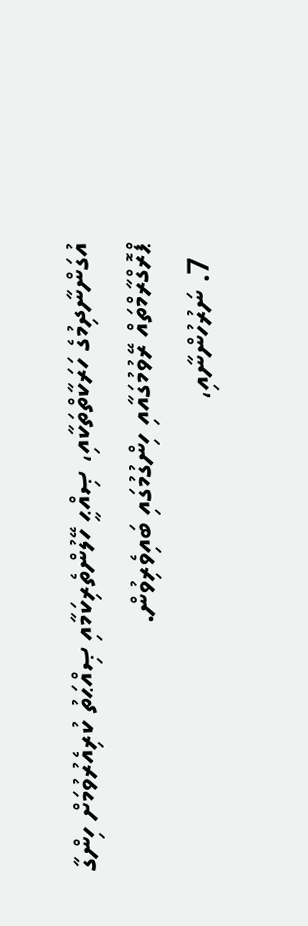އުގަންނާދިމުގެ ހަރަކާތްތަކާއި، ޞިއްޙީ ހޭލުންތެރިކަމާއި ޞިއްޙަތު ކުރިއެރުވުމަށް ހިންގާ ޕްރޮގްރާމްތައް ރޭވުމުގައާއި ހިންގުމުގައި ބައިވެރިވުން.
  7. ނަރުހުންނާއި،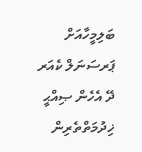ބަލިމީހާއަށް ޕަރސަނަލް ކެއަރ ދޭ އެހެން ޞިއްޙީ ޚިދުމަތްތެރިން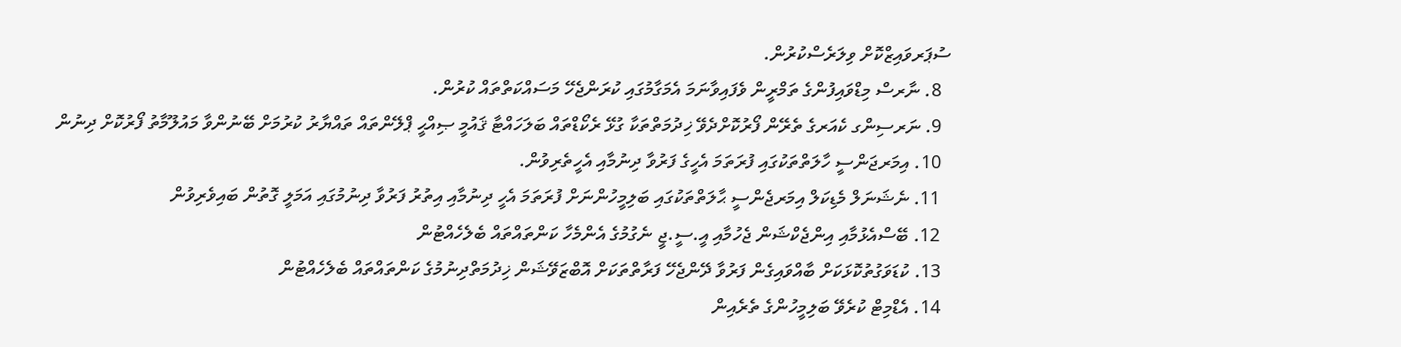ސުޕަރވައިޒްކޮށް ވިލަރެސްކުރުން.
  8. ނާރސް މިޑްވައިފުންގެ ތަމްރީން ވެފައިވާނަމަ އެމަގާމުގައި ކުރަންޖެހޭ މަސައްކަތްތައް ކުރުން.
  9. ނަރސިންގ ކެއަރގެ ތެރޭން ފޯރުކޮށްދެވޭ ޚިދުމަތްތަކާ ގުޅޭ ރެކޯޑްތައް ބަލަހައްޓާ ޤައުމީ ޞިއްޙީ ޕްލޭންތައް ތައްޔާރު ކުރުމަށް ބޭނުންވާ މައުލޫމާތު ފޯރުކޮށް ދިނުން
  10. އިމަރޖަންސީ ހާލަތްތަކުގައި ފުރަތަމަ އެހީގެ ފަރުވާ ދިނުމާއި އެހީތެރިވުން.
  11. ނެޝަނަލް މެޑިކަލް އިމަރޖެންސީ ޙާލަތްތަކުގައި ބަލިމީހުންނަށް ފުރަތަމަ އެހީ ދިނުމާއި އިތުރު ފަރުވާ ދިނުމުގައި އަމަލީ ގޮތުން ބައިވެރިވުން
  12. ބޭސްއެޅުމާއި އިންޖެކްޝަން ޖެހުމާއި އީ.ސީ.ޖީ ނެގުމުގެ އެންމެހާ ކަންތައްތައް ބެލެހެއްޓުން
  13. ކުޑަވަގުތުކޮޅަކަށް ބާއްވައިގެން ފަރުވާ ދޭންޖެހޭ ފަރާތްތަކަށް އޮބްޒަވޭޝަން ޚިދުމަތްދިނުމުގެ ކަންތައްތައް ބެލެހެއްޓުން
  14. އެޑްމިޓް ކުރެވޭ ބަލިމީހުންގެ ތެރެއިން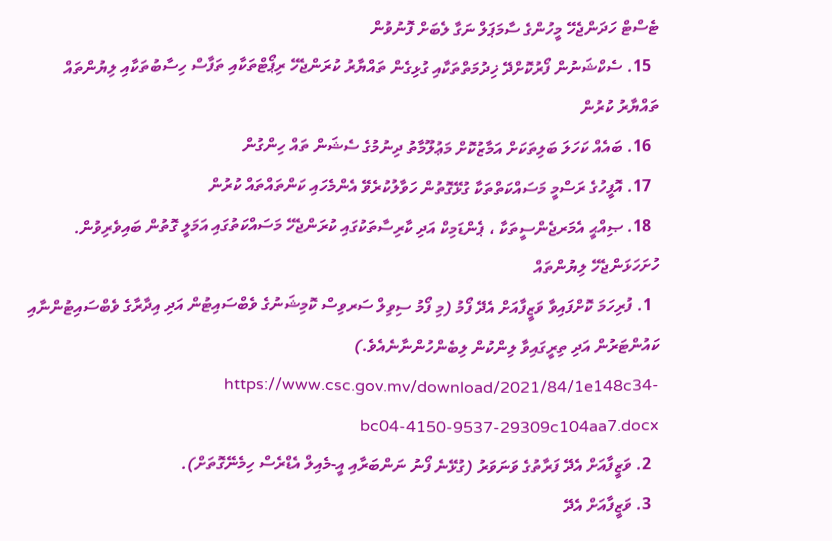ޓެސްޓް ހަދަންޖެހޭ މީހުންގެ ސާމަޕަލް ނަގާ ލެބަށް ފޮނުވުން
  15. ސެކްޝަނުން ފޯރުކޮށްދޭ ޚިދުމަތްތަކާއި ގުޅިގެން ތައްޔާރު ކުރަންޖެހޭ ރިޕޯޓްތަކާއި ތަފާސް ހިސާބުތަކާއި ލިޔުންތައް ތައްޔާރު ކުރުން
  16. ބައެއް ކަހަލަ ބަލިތަކަށް އަމާޒުކޮށް މަޢުލޫމާތު ދިނުމުގެ ސެޝަން ތައް ހިންގުން
  17. އޮފީހުގެ ރަސްމީ މަސައްކަތްތަކާ ގުޅޭގޮތުން ހަވާލުކުރެވޭ އެންމެހައި ކަންތައްތައް ކުރުން
  18. ޞިއްޙީ އެމަރޖެންސީތަކާ ، ޕެންޑަމިކް އަދި ކާރިސާތަކުގައި ކުރަންޖެހޭ މަސައްކަތުގައި އަމަލީ ގޮތުން ބައިވެރިވުން.
ހުށަހަޅަންޖެހޭ ލިޔުންތައް
  1. ފުރިހަމަ ކޮށްފައިވާ ވަޒީފާއަށް އެދޭ ފޯމު (މި ފޯމު ސިވިލް ސަރވިސް ކޮމިޝަނުގެ ވެބްސައިޓުން އަދި އިދާރާގެ ވެބްސައިޓުންނާއި ކައުންޓަރުން އަދި ތިރީގައިވާ ލިންކުން ލިބެންހުންނާނެއެވެ.)  https://www.csc.gov.mv/download/2021/84/1e148c34-bc04-4150-9537-29309c104aa7.docx
  2. ވަޒީފާއަށް އެދޭ ފަރާތުގެ ވަނަވަރު (ގުޅޭނެ ފޯނު ނަންބަރާއި އީ-މެއިލް އެޑްރެސް ހިމެނޭގޮތަށް).
  3. ވަޒީފާއަށް އެދޭ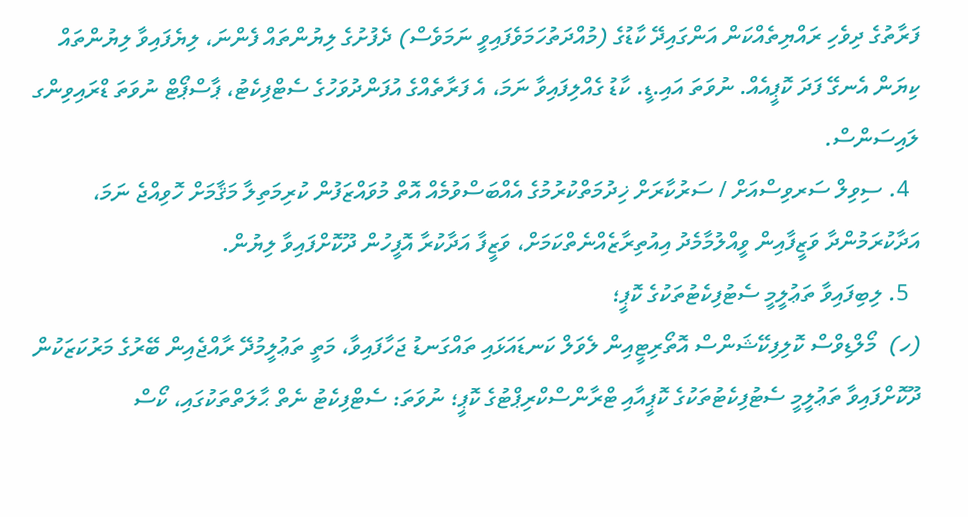ފަރާތުގެ ދިވެހި ރައްޔިތެއްކަން އަންގައިދޭ ކާޑުގެ (މުއްދަތުހަމަވެފައިވީ ނަމަވެސް) ދެފުށުގެ ލިޔުންތައް ފެންނަ، ލިޔެފައިވާ ލިޔުންތައް ކިޔަން އެނގޭ ފަދަ ކޮޕީއެއް. ނުވަތަ އައި.ޑީ. ކާޑު ގެއްލިފައިވާ ނަމަ، އެ ފަރާތެއްގެ އުފަންދުވަހުގެ ސެޓްފިކެޓު، ޕާސްޕޯޓް ނުވަތަ ޑްރައިވިންގ ލައިސަންސް.
  4. ސިވިލް ސަރވިސްއަށް / ސަރުކާރަށް ޚިދުމަތްކުރުމުގެ އެއްބަސްވުމެއް އޮތް މުވައްޒަފުން ކުރިމަތިލާ މަޤާމަށް ހޮވިއްޖެ ނަމަ، އަދާކުރަމުންދާ ވަޒީފާއިން ވީއްލުމާމެދު އިއުތިރާޒެއްނެތްކަމަށް، ވަޒީފާ އަދާކުރާ އޮފީހުން ދޫކޮށްފައިވާ ލިޔުން.
  5. ލިބިފައިވާ ތަޢުލީމީ ސެޓުފިކެޓުތަކުގެ ކޮޕީ؛
(ހ)  މޯލްޑިވްސް ކޮލިފިކޭޝަންސް އޮތޯރިޓީއިން ލެވަލް ކަނޑައަޅައި ތައްގަނޑު ޖަހާފައިވާ، މަތީ ތަޢުލީމުދޭ ރާއްޖެއިން ބޭރުގެ މަރުކަޒަކުން ދޫކޮށްފައިވާ ތަޢުލީމީ ސެޓުފިކެޓުތަކުގެ ކޮޕީއާއި ޓްރާންސްކްރިޕްޓުގެ ކޮޕީ؛ ނުވަތަ: ސެޓްފިކެޓު ނެތް ޙާލަތްތަކުގައި، ކޯސް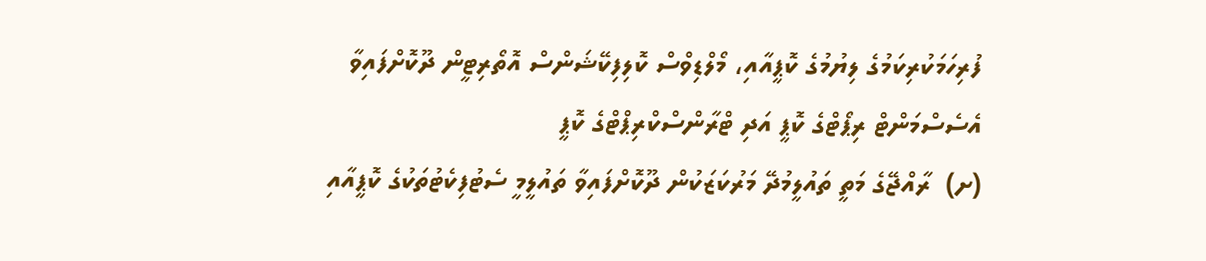ފުރިހަމަކުރިކަމުގެ ލިޔުމުގެ ކޮޕީއާއި، މޯލްޑިވްސް ކޮލިފިކޭޝަންސް އޮތޯރިޓީން ދޫކޮށްފައިވާ އެސެސްމަންޓް ރިޕޯޓްގެ ކޮޕީ އަދި ޓްރާންސްކްރިޕްޓްގެ ކޮޕީ
(ށ)  ރާއްޖޭގެ މަތީ ތައުލީމުދޭ މަރުކަޒަކުން ދޫކޮށްފައިވާ ތައުލީމީ ސެޓުފިކެޓުތަކުގެ ކޮޕީއާއި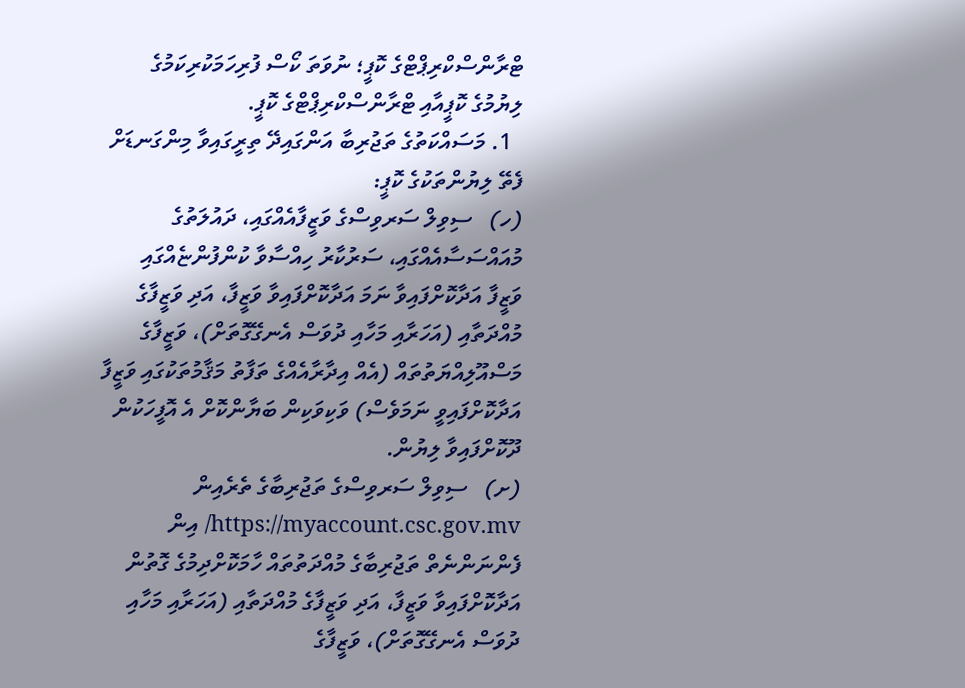ޓްރާންސްކްރިޕްޓްގެ ކޮޕީ؛ ނުވަތަ ކޯސް ފުރިހަމަކުރިކަމުގެ ލިޔުމުގެ ކޮޕީއާއި ޓްރާންސްކްރިޕްޓްގެ ކޮޕީ.
  1. މަސައްކަތުގެ ތަޖުރިބާ އަންގައިދޭ ތިރީގައިވާ މިންގަނޑަށް ފެތޭ ލިޔުންތަކުގެ ކޮޕީ:
(ހ)   ސިވިލް ސަރވިސްގެ ވަޒީފާއެއްގައި، ދައުލަތުގެ މުއައްސަސާއެއްގައި، ސަރުކާރު ހިއްސާވާ ކުންފުންޏެއްގައި ވަޒީފާ އަދާކޮށްފައިވާ ނަމަ އަދާކޮށްފައިވާ ވަޒީފާ، އަދި ވަޒީފާގެ މުއްދަތާއި (އަހަރާއި މަހާއި ދުވަސް އެނގޭގޮތަށް)، ވަޒީފާގެ މަސްއޫލިއްޔަތުތައް (އެއް އިދާރާއެއްގެ ތަފާތު މަޤާމުތަކުގައި ވަޒީފާ އަދާކޮށްފައިވީ ނަމަވެސް) ވަކިވަކިން ބަޔާންކޮށް އެ އޮފީހަކުން ދޫކޮށްފައިވާ ލިޔުން.
(ށ)   ސިވިލް ސަރވިސްގެ ތަޖުރިބާގެ ތެރެއިން https://myaccount.csc.gov.mv/ އިން ފެންނަންނެތް ތަޖުރިބާގެ މުއްދަތުތައް ހާމަކޮށްދިމުގެ ގޮތުން އަދާކޮށްފައިވާ ވަޒީފާ، އަދި ވަޒީފާގެ މުއްދަތާއި (އަހަރާއި މަހާއި ދުވަސް އެނގޭގޮތަށް)، ވަޒީފާގެ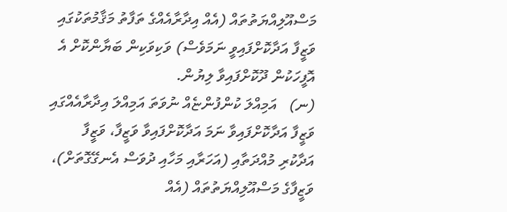މަސްއޫލިއްޔަތުތައް (އެއް އިދާރާއެއްގެ ތަފާތު މަޤާމުތަކުގައި ވަޒީފާ އަދާކޮށްފައިވީ ނަމަވެސް) ވަކިވަކިން ބަޔާންކޮށް އެ އޮފީހަކުން ދޫކޮށްފައިވާ ލިޔުން.
(ނ)   އަމިއްލަ ކުންފުންޏެއް ނުވަތަ އަމިއްލަ އިދާރާއެއްގައި ވަޒީފާ އަދާކޮށްފައިވާ ނަމަ އަދާކޮށްފައިވާ ވަޒީފާ، ވަޒީފާ އަދާކުރި މުއްދަތާއި (އަހަރާއި މަހާއި ދުވަސް އެނގޭގޮތަށް)، ވަޒީފާގެ މަސްއޫލިއްޔަތުތައް (އެއް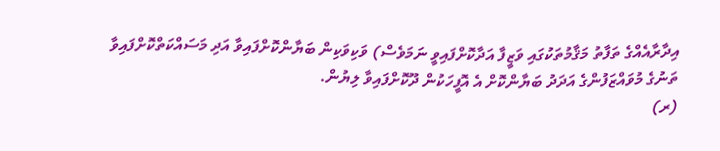އިދާރާއެއްގެ ތަފާތު މަޤާމުތަކުގައި ވަޒީފާ އަދާކޮށްފައިވީ ނަމަވެސް) ވަކިވަކިން ބަޔާންކޮށްފައިވާ އަދި މަސައްކަތްކޮށްފައިވާ ތަނުގެ މުވައްޒަފުންގެ އަދަދު ބަޔާންކޮށް އެ އޮފީހަކުން ދޫކޮށްފައިވާ ލިޔުން.
(ރ)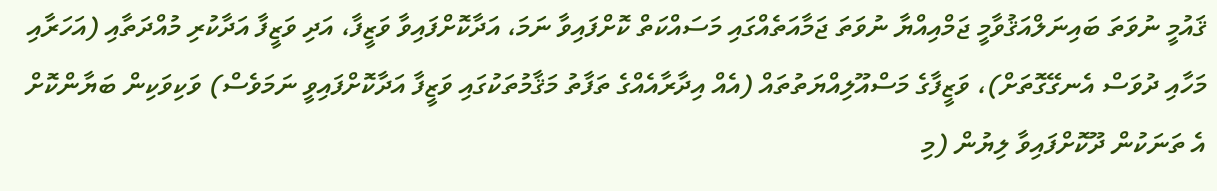ޤައުމީ ނުވަތަ ބައިނަލްއަޤުވާމީ ޖަމްއިއްޔާ ނުވަތަ ޖަމާއަތެއްގައި މަސައްކަތް ކޮށްފައިވާ ނަމަ، އަދާކޮށްފައިވާ ވަޒީފާ، އަދި ވަޒީފާ އަދާކުރި މުއްދަތާއި (އަހަރާއި މަހާއި ދުވަސް އެނގޭގޮތަށް)، ވަޒީފާގެ މަސްއޫލިއްޔަތުތައް (އެއް އިދާރާއެއްގެ ތަފާތު މަޤާމުތަކުގައި ވަޒީފާ އަދާކޮށްފައިވީ ނަމަވެސް) ވަކިވަކިން ބަޔާންކޮށް އެ ތަނަކުން ދޫކޮށްފައިވާ ލިޔުން (މި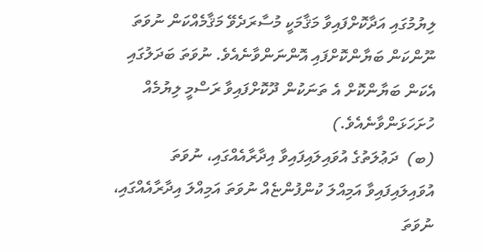ލިޔުމުގައި އަދާކޮށްފައިވާ މަޤާމަކީ މުސާރަދެވޭ މަޤާމެއްކަން ނުވަތަ ނޫންކަން ބަޔާންކޮށްފައި އޮންނަންވާނެއެވެ. ނުވަތަ ބަދަލުގައި އެކަން ބަޔާންކޮށް އެ ތަނަކުން ދޫކޮށްފައިވާ ރަސްމީ ލިޔުމެއް ހުށަހަޅަންވާނެއެވެ.)
(ބ)  ދަޢުލަތުގެ އުވައިލައިފައިވާ އިދާރާއެއްގައި، ނުވަތަ އުވައިލައިފައިވާ އަމިއްލަ ކުންފުންޏެއް ނުވަތަ އަމިއްލަ އިދާރާއެއްގައި، ނުވަތަ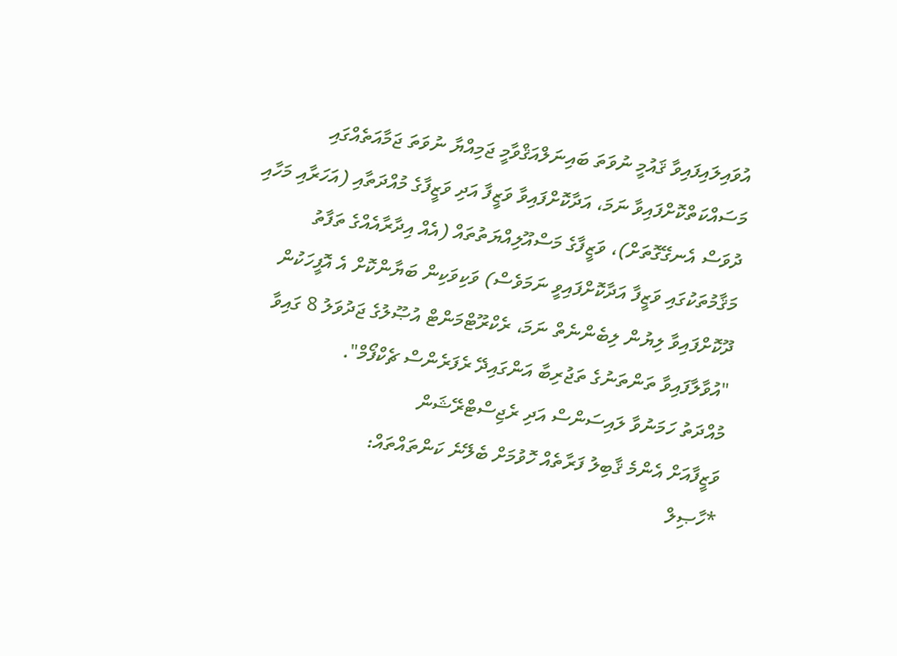އުވައިލައިފައިވާ ޤައުމީ ނުވަތަ ބައިނަލްއަޤްވާމީ ޖަމިއްޔާ ނުވަތަ ޖަމާއަތެއްގައި މަސައްކަތްކޮށްފައިވާ ނަމަ، އަދާކޮށްފައިވާ ވަޒީފާ އަދި ވަޒީފާގެ މުއްދަތާއި (އަހަރާއި މަހާއި ދުވަސް އެނގޭގޮތަށް)، ވަޒީފާގެ މަސްއޫލިއްޔަތުތައް (އެއް އިދާރާއެއްގެ ތަފާތު މަޤާމުތަކުގައި ވަޒީފާ އަދާކޮށްފައިވީ ނަމަވެސް) ވަކިވަކިން ބަޔާންކޮށް އެ އޮފީހަކުން ދޫކޮށްފައިވާ ލިޔުން ލިބެންނެތް ނަމަ، ރެކްރޫޓްމަންޓް އުޞޫލުގެ ޖަދުވަލު 8 ގައިވާ "އުވާލާފައިވާ ތަންތަނުގެ ތަޖުރިބާ އަންގައިދޭ ރެފަރެންސް ޗެކްފޯމް".
މުއްދަތު ހަމަނުވާ ލައިސަންސް އަދި ރެޖިސްޓްރޭޝަން
ވަޒީފާއަށް އެންމެ ޤާބިލު ފަރާތެއް ހޮވުމަށް ބެލޭނެ ކަންތައްތައް:
*ހާޞިލް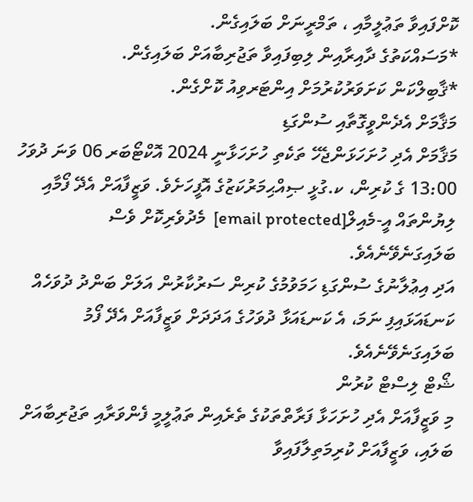ކޮށްފައިވާ ތަޢުލީމާއި ، ތަމްރީނަށް ބަލައިގެން.
*މަސައްކަތުގެ ދާއިރާއިން ލިބިފައިވާ ތަޖުރިބާއަށް ބަލައިގެން.
*ޤާބިލްކަން ކަށަވަރުކުރުމަށް އިންޓަރވިއު ކޮށްގެން.
މަޤާމަށް އެދެންވީގޮތާއި ސުންގަޑި
މަޤާމަށް އެދި ހުށަހަޅަންޖެހޭ ތަކެތި ހުށަހަޅާނީ 2024 އޮކްޓޯބަރ 06 ވަނަ ދުވަހު 13:00 ގެ ކުރިން، ކ.ގުޅީ ޞިއްޙިމަރުކަޒުގެ އޮފީހަށެވެ. ވަޒީފާއަށް އެދޭ ފޯމާއި ލިޔުންތައް އީ-މެއިލް[email protected]  މެދުވެރިކޮށް ވެސް ބަލައިގަނެވޭނެއެވެ.
އަދި އިޢުލާނުގެ ސުންގަޑި ހަމަވުމުގެ ކުރިން ސަރުކާރުން އަލަށް ބަންދު ދުވަހެއް ކަނޑައަޅައިފި ނަމަ، އެ ކަނޑައަޅާ ދުވަހުގެ އަދަދަށް ވަޒީފާއަށް އެދޭ ފޯމު ބަލައިގަނެވޭނެއެވެ.
ޝޯޓް ލިސްޓް ކުރުން
މި ވަޒީފާއަށް އެދި ހުށަހަޅާ ފަރާތްތަކުގެ ތެރެއިން ތަޢުލީމީ ފެންވަރާއި ތަޖުރިބާއަށް ބަލައި، ވަޒީފާއަށް ކުރިމަތިލާފައިވާ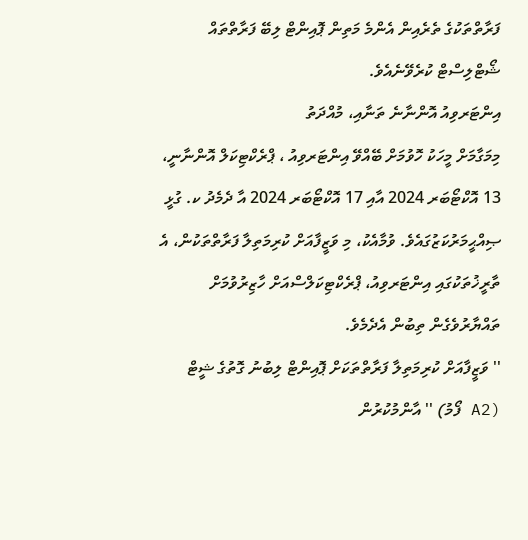ފަރާތްތަކުގެ ތެރެއިން އެންމެ މަތިން ޕޮއިންޓް ލިބޭ ފަރާތްތައް ޝޯޓްލިސްޓް ކުރެވޭނެއެވެ.
އިންޓަރވިއު އޮންނާނެ ތަނާއި، މުއްދަތު
މިމަގާމަށް މީހަކު ހޮވުމަށް ބޭއްވޭ އިންޓަރވިއު ، ޕްރެކްޓިކަލް އޮންނާނީ، 13 އޮކްޓޯބަރ 2024 އާއި 17 އޮކްޓޯބަރ 2024 އާ ދެމެދު ކ. ގުޅީ ޞިއްޙީމަރުކަޒުގައެވެ. ވުމާއެކު، މި ވަޒީފާއަށް ކުރިމަތިލާ ފަރާތްތަކުން، އެ ތާރީޚުތަކުގައި އިންޓަރވިއު، ޕްރެކްޓިކަލްސްއަށް ހާޒިރުވުމަށް ތައްޔާރުވެގެން ތިބުން އެދެމެވެ.
'' ވަޒީފާއަށް ކުރިމަތިލާ ފަރާތްތަކަށް ޕޮއިންޓް ލިބުނު ގޮތުގެ ޝީޓް (A2 ފޯމު) '' އާންމުކުރުން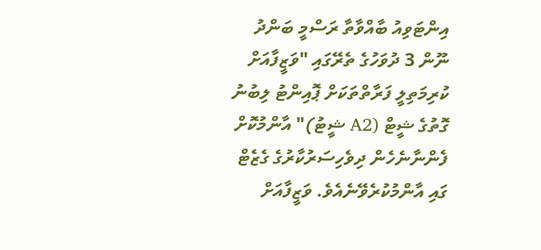އިންޓަވިއު ބާއްވާތާ ރަސްމީ ބަންދު ނޫން 3 ދުވަހުގެ ތެރޭގައި "ވަޒީފާއަށް ކުރިމަތިލީ ފަރާތްތަކަށް ޕޮއިންޓު ލިބުނު ގޮތުގެ ޝީޓް (A2 ޝީޓު)" އާންމުކޮށް ފެންނާނެހެން ދިވެހިސަރުކާރުގެ ގެޒެޓް ގައި އާންމުކުރެވޭނެއެވެ. ވަޒީފާއަށް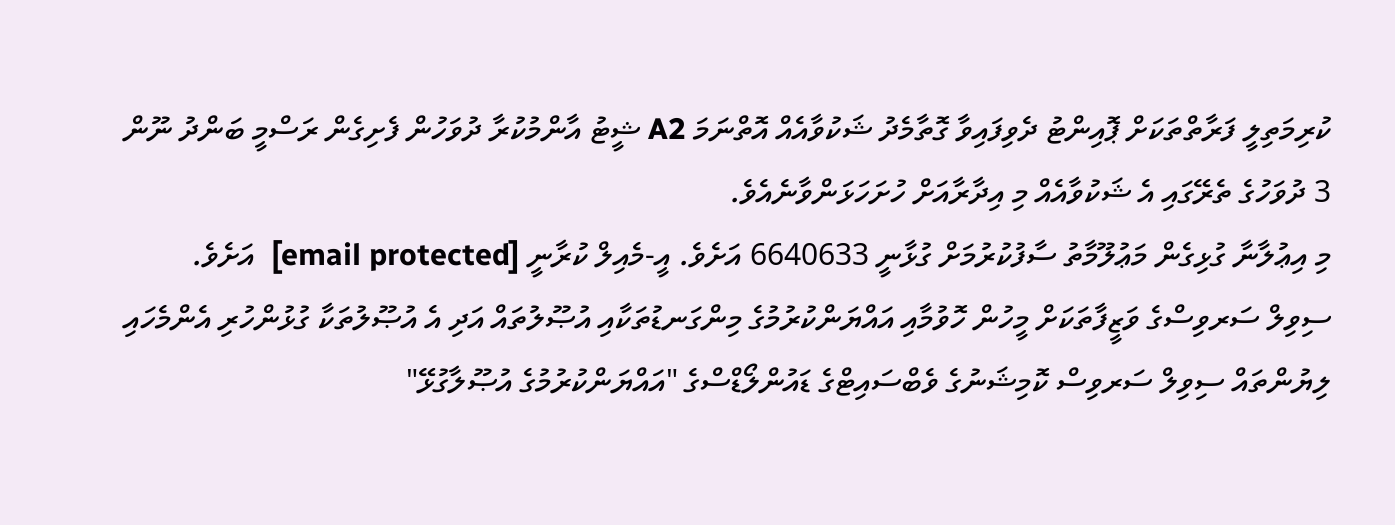ކުރިމަތިލީ ފަރާތްތަކަށް ޕޮއިންޓު ދެވިފައިވާ ގޮތާމެދު ޝަކުވާއެއް އޮތްނަމަ A2 ޝީޓު އާންމުކުރާ ދުވަހުން ފެށިގެން ރަސްމީ ބަންދު ނޫން 3 ދުވަހުގެ ތެރޭގައި އެ ޝަކުވާއެއް މި އިދާރާއަށް ހުށަހަޅަންވާނެއެވެ.
މި އިޢުލާނާ ގުޅިގެން މަޢުލޫމާތު ސާފުކުރުމަށް ގުޅާނީ 6640633 އަށެވެ. އީ-މެއިލް ކުރާނީ [email protected]  އަށެވެ.
ސިވިލް ސަރވިސްގެ ވަޒީފާތަކަށް މީހުން ހޮވުމާއި އައްޔަންކުރުމުގެ މިންގަނޑުތަކާއި އުޞޫލުތައް އަދި އެ އުޞޫލުތަކާ ގުޅުންހުރި އެންމެހައި ލިޔުންތައް ސިވިލް ސަރވިސް ކޮމިޝަނުގެ ވެބްސައިޓްގެ ޑައުންލޯޑްސްގެ "އައްޔަންކުރުމުގެ އުޞޫލާގުޅޭ"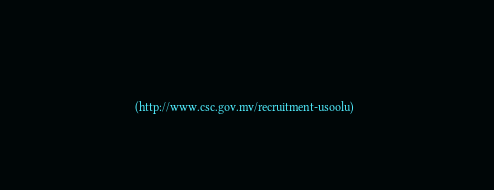(http://www.csc.gov.mv/recruitment-usoolu)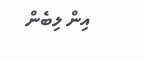އިން ލިބެން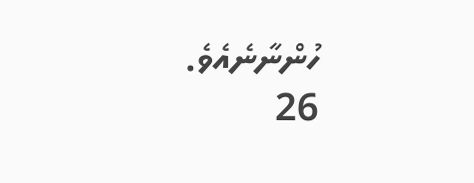ހުންނާނެއެވެ.
26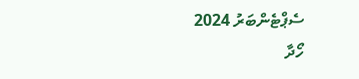ސެޕްޓެންބަރު 2024
ހޯދާ